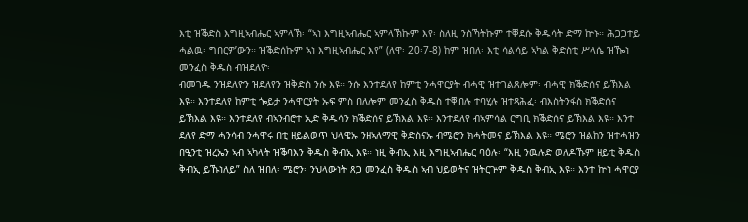እቲ ዝቕድስ እግዚኣብሔር ኣምላኽ፡ “ኣነ እግዚኣብሔር ኣምላኽኩም እየ፡ ስለዚ ንስኻትኩም ተቐደሱ ቅዱሳት ድማ ኵኑ። ሕጋጋተይ ሓልዉ፡ ግበርዎ’ውን። ዝቕድሰኩም ኣነ እግዚኣብሔር እየ” (ለዋ፡ 20፡7-8) ከም ዝበለ፡ እቲ ሳልሳይ ኣካል ቅድስቲ ሥላሴ ዝዀነ መንፈስ ቅዱስ ብዝደለዮ፡
ብመገዱ ንዝደለዮን ዝደለየን ዝቅድስ ንሱ እዩ። ንሱ እንተደለየ ከምቲ ንሓዋርያት ብሓዊ ዝተገልጸሎም፡ ብሓዊ ክቕድሰና ይኽእል እዩ። እንተደለየ ከምቲ ጐይታ ንሓዋርያት ኡፍ ምስ በለሎም መንፈስ ቅዱስ ተቐበሉ ተባሂሉ ዝተጻሕፈ፡ ብእስትንፋስ ክቕድሰና ይኽእል እዩ። እንተደለየ ብኣንብሮተ ኢድ ቅዱሳን ክቕድሰና ይኽእል እዩ። እንተደለየ ብኣምሳል ርግቢ ክቕድሰና ይኽእል እዩ። እንተ ደለየ ድማ ሓንሳብ ንሓዋሩ በቲ ዘይልወጥ ህላዌኡ ንዘኣለማዊ ቅድስናኡ ብሜሮን ክሓትመና ይኽእል እዩ። ሜሮን ዝልከን ዝተሓዝን በዒንቲ ዝረኤን ኣብ ኣካላት ዝቕባእን ቅዱስ ቅብኢ እዩ። ነዚ ቅብኢ እዚ እግዚኣብሔር ባዕሉ፡ “እዚ ንዉሉድ ወለዶኹም ዘይቲ ቅዱስ ቅብኢ ይኹነለይ” ስለ ዝበለ፡ ሜሮን፡ ንህላውነት ጸጋ መንፈስ ቅዱስ ኣብ ህይወትና ዝትርጕም ቅዱስ ቅብኢ እዩ። እንተ ኵነ ሓዋርያ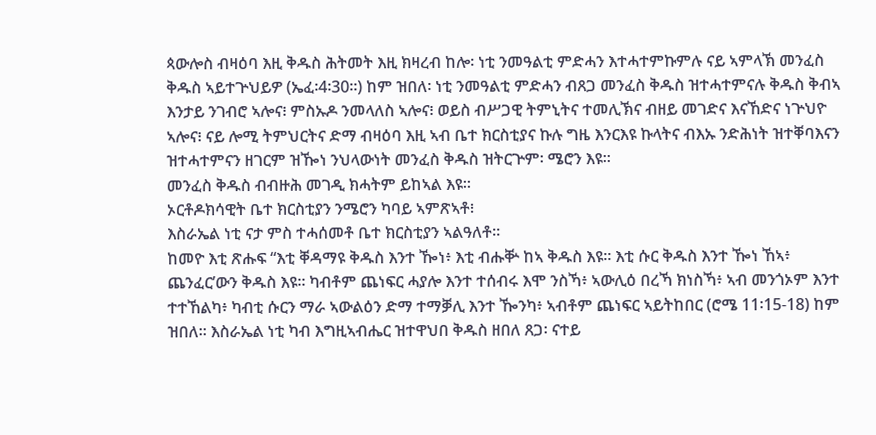ጳውሎስ ብዛዕባ እዚ ቅዱስ ሕትመት እዚ ክዛረብ ከሎ፡ ነቲ ንመዓልቲ ምድሓን እተሓተምኩምሉ ናይ ኣምላኽ መንፈስ ቅዱስ ኣይተጕህይዎ (ኤፈ፡4፡30።) ከም ዝበለ፡ ነቲ ንመዓልቲ ምድሓን ብጸጋ መንፈስ ቅዱስ ዝተሓተምናሉ ቅዱስ ቅብኣ እንታይ ንገብሮ ኣሎና፧ ምስኡዶ ንመላለስ ኣሎና፧ ወይስ ብሥጋዊ ትምኒትና ተመሊኽና ብዘይ መገድና እናኸድና ነጕህዮ ኣሎና፧ ናይ ሎሚ ትምህርትና ድማ ብዛዕባ እዚ ኣብ ቤተ ክርስቲያና ኩሉ ግዜ እንርእዩ ኩላትና ብእኡ ንድሕነት ዝተቐባእናን ዝተሓተምናን ዘገርም ዝዀነ ንህላውነት መንፈስ ቅዱስ ዝትርጕም፡ ሜሮን እዩ።
መንፈስ ቅዱስ ብብዙሕ መገዲ ክሓትም ይከኣል እዩ።
ኦርቶዶክሳዊት ቤተ ክርስቲያን ንሜሮን ካባይ ኣምጽኣቶ፧
እስራኤል ነቲ ናታ ምስ ተሓሰመቶ ቤተ ክርስቲያን ኣልዓለቶ።
ከመዮ እቲ ጽሑፍ “እቲ ቐዳማዩ ቅዱስ እንተ ዀነ፥ እቲ ብሑቝ ከኣ ቅዱስ እዩ። እቲ ሱር ቅዱስ እንተ ዀነ ኸኣ፥ ጨንፈር’ውን ቅዱስ እዩ። ካብቶም ጨነፍር ሓያሎ እንተ ተሰብሩ እሞ ንስኻ፥ ኣውሊዕ በረኻ ክነስኻ፥ ኣብ መንጎኦም እንተ ተተኸልካ፥ ካብቲ ሱርን ማራ ኣውልዕን ድማ ተማቓሊ እንተ ዀንካ፥ ኣብቶም ጨነፍር ኣይትከበር (ሮሜ 11፡15-18) ከም ዝበለ። እስራኤል ነቲ ካብ እግዚኣብሔር ዝተዋህበ ቅዱስ ዘበለ ጸጋ፡ ናተይ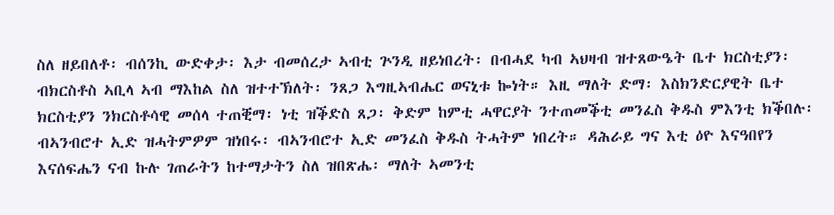ስለ ዘይበለቶ፡ ብሰንኪ ውድቀታ፡ እታ ብመሰረታ ኣብቲ ጕንዲ ዘይነበረት፡ በብሓደ ካብ ኣህዛብ ዝተጸውዔት ቤተ ክርስቲያን፡ ብክርስቶስ ኣቢላ ኣብ ማእከል ስለ ዝተተኽለት፡ ንጸጋ እግዚኣብሔር ወናኒቱ ኰነት። እዚ ማለት ድማ፡ እስክንድርያዊት ቤተ ክርስቲያን ንክርስቶሳዊ መሰላ ተጠቒማ፡ ነቲ ዝቕድስ ጸጋ፡ ቅድም ከምቲ ሓዋርያት ንተጠመቕቲ መንፈስ ቅዱስ ምእንቲ ክቕበሉ፡ ብኣንብሮተ ኢድ ዝሓትምዎም ዝነበሩ፡ ብኣንብሮተ ኢድ መንፈስ ቅዱስ ትሓትም ነበረት። ዳሕራይ ግና እቲ ዕዮ እናዓበየን እናሰፍሔን ናብ ኩሉ ገጠራትን ከተማታትን ስለ ዝበጽሔ፡ ማለት ኣመንቲ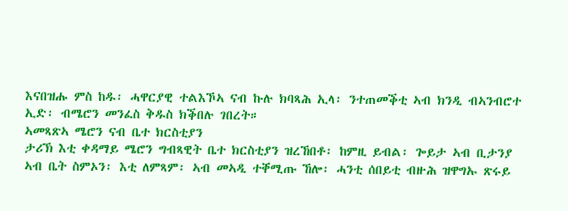እናበዝሑ ምስ ከዱ፡ ሓዋርያዊ ተልእኾኣ ናብ ኩሉ ክባጻሕ ኢላ፡ ንተጠመቕቲ ኣብ ክንዲ ብኣንብሮተ ኢድ፡ ብሜሮን መንፈስ ቅዱስ ክቕበሉ ገበረት።
ኣመጻጽኣ ሜሮን ናብ ቤተ ክርስቲያን
ታሪኽ እቲ ቀዳማይ ሜሮን ግብጻዊት ቤተ ክርስቲያን ዝረኸበቶ፡ ከምዚ ይብል፡ ጐይታ ኣብ ቢታንያ ኣብ ቤት ስምኦን፡ እቲ ለምጻም፡ ኣብ መኣዲ ተቐሚጡ ኸሎ፡ ሓንቲ ሰበይቲ ብዙሕ ዝዋግኡ ጽሩይ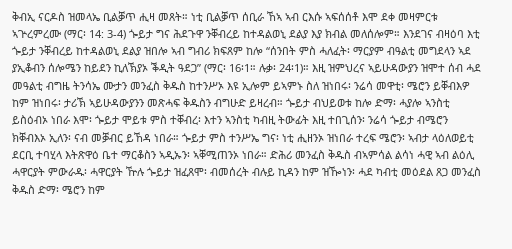ቅብኢ ናርዶስ ዝመላኤ ቢልቓጥ ሒዛ መጸት። ነቲ ቢልቓጥ ሰቢራ ኸኣ ኣብ ርእሱ ኣፍሰሰቶ እሞ ደቀ መዛምርቱ ኣጕረምረሙ (ማር፡ 14: 3-4) ጐይታ ግና ሕደጉዋ ንቐብረይ ከተዳልወኒ ደልያ እያ ክብል መለሰሎም። እንደገና ብዛዕባ እቲ ጐይታ ንቐብረይ ከተዳልወኒ ደልያ ዝበሎ ኣብ ግብሪ ክፍጸም ከሎ “ሰንበት ምስ ሓለፈት፡ ማርያም ብዓልቲ መግደላን ኣደ ያኢቆብን ሰሎሜን ከይደን ኪለኽያኦ ቕዲት ዓደጋ” (ማር፡ 16፡1። ሉቃ፡ 24፡1)። እዚ ዝምህረና ኣይሁዳውያን ዝሞተ ሰብ ሓደ መዓልቲ ብግዜ ትንሳኤ ሙታን መንፈስ ቅዱስ ከተንሥኦ እዩ ኢሎም ይኣምኑ ስለ ዝነበሩ፡ ንሬሳ መዋቲ፡ ሜሮን ይቐብእዎ ከም ዝነበሩ፡ ታሪኽ ኣይሁዳውያንን መጽሓፍ ቅዱስን ብግሁድ ይዛረብ። ጐይታ ብህይወቱ ከሎ ድማ፡ ሓያሎ ኣንስቲ ይስዕብኦ ነበራ እሞ፡ ጐይታ ሞይቱ ምስ ተቐብረ፡ እተን ኣንስቲ ካብዚ ትውፊት እዚ ተበጊሰን፡ ንሬሳ ጐይታ ብሜሮን ክቐብእኦ ኢለን፡ ናብ መቓብር ይኸዳ ነበራ። ጐይታ ምስ ተንሥኤ ግና፡ ነቲ ሒዘንኦ ዝነበራ ተረፍ ሜሮን፡ ኣብታ ላዕለወይቲ ደርቢ ተባሂላ እትጽዋዕ ቤተ ማርቆስን ኣዲኡን፡ ኣቐሚጠንኦ ነበራ። ድሕሪ መንፈስ ቅዱስ ብኣምሳል ልሳነ ሓዊ ኣብ ልዕሊ ሓዋርያት ምውራዱ፡ ሓዋርያት ዅሉ ጐይታ ዝፈጸሞ፡ ብመሰረት ብሉይ ኪዳን ከም ዝዀነን፡ ሓደ ካብቲ መዕደል ጸጋ መንፈስ ቅዱስ ድማ፡ ሜሮን ከም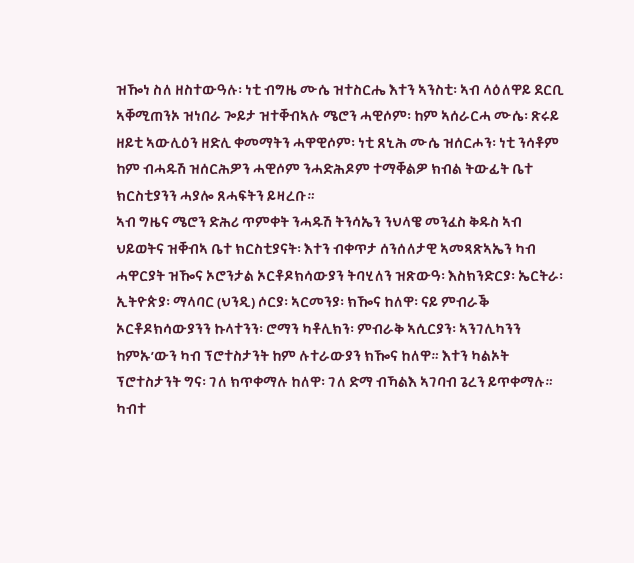ዝዀነ ስለ ዘስተውዓሉ፡ ነቲ ብግዜ ሙሴ ዝተስርሔ እተን ኣንስቲ፡ ኣብ ላዕለዋይ ደርቢ ኣቐሚጠንኦ ዝነበራ ጐይታ ዝተቐብኣሉ ሜሮን ሓዊሶም፡ ከም ኣሰራርሓ ሙሴ፡ ጽሩይ ዘይቲ ኣውሊዕን ዘድሊ ቀመማትን ሓዋዊሶም፡ ነቲ ጸኒሕ ሙሴ ዝሰርሖን፡ ነቲ ንሳቶም ከም ብሓዱሽ ዝሰርሕዎን ሓዊሶም ንሓድሕዶም ተማቐልዎ ክብል ትውፊት ቤተ ክርስቲያንን ሓያሎ ጸሓፍትን ይዛረቡ።
ኣብ ግዜና ሜሮን ድሕሪ ጥምቀት ንሓዱሽ ትንሳኤን ንህላዌ መንፈስ ቅዱስ ኣብ ህይወትና ዝቐብኣ ቤተ ክርስቲያናት፡ እተን ብቀጥታ ሰንሰለታዊ ኣመጻጽኣኤን ካብ ሓዋርያት ዝዀና ኦሮንታል ኦርቶዶክሳውያን ትባሂለን ዝጽውዓ፡ እስክንድርያ፡ ኤርትራ፡ ኢትዮጵያ፡ ማላባር (ህንዲ) ሶርያ፡ ኣርመንያ፡ ክዀና ከለዋ፡ ናይ ምብራቕ ኦርቶዶክሳውያንን ኩላተንን፡ ሮማን ካቶሊክን፡ ምብራቅ ኣሲርያን፡ ኣንገሊካንን ከምኡ’ውን ካብ ፕሮተስታንት ከም ሉተራውያን ክዀና ከለዋ። እተን ካልኦት ፕሮተስታንት ግና፡ ገለ ክጥቀማሉ ከለዋ፡ ገለ ድማ ብኻልእ ኣገባብ ጌረን ይጥቀማሉ።
ካብተ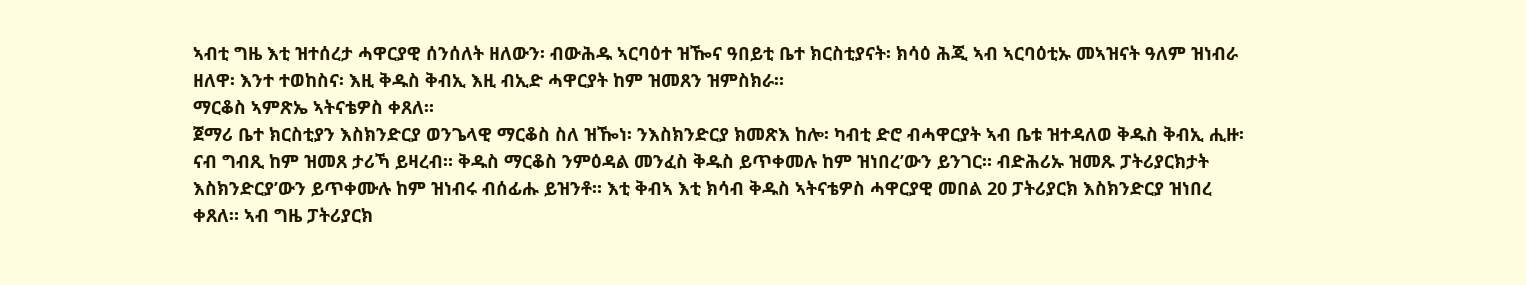ኣብቲ ግዜ እቲ ዝተሰረታ ሓዋርያዊ ሰንሰለት ዘለውን፡ ብውሕዱ ኣርባዕተ ዝዀና ዓበይቲ ቤተ ክርስቲያናት፡ ክሳዕ ሕጂ ኣብ ኣርባዕቲኡ መኣዝናት ዓለም ዝነብራ ዘለዋ፡ እንተ ተወከስና፡ እዚ ቅዱስ ቅብኢ እዚ ብኢድ ሓዋርያት ከም ዝመጸን ዝምስክራ።
ማርቆስ ኣምጽኤ ኣትናቴዎስ ቀጸለ።
ጀማሪ ቤተ ክርስቲያን እስክንድርያ ወንጌላዊ ማርቆስ ስለ ዝዀነ፡ ንእስክንድርያ ክመጽእ ከሎ፡ ካብቲ ድሮ ብሓዋርያት ኣብ ቤቱ ዝተዳለወ ቅዱስ ቅብኢ ሒዙ፡ ናብ ግብጺ ከም ዝመጸ ታሪኻ ይዛረብ። ቅዱስ ማርቆስ ንምዕዳል መንፈስ ቅዱስ ይጥቀመሉ ከም ዝነበረ’ውን ይንገር። ብድሕሪኡ ዝመጹ ፓትሪያርክታት እስክንድርያ’ውን ይጥቀሙሉ ከም ዝነብሩ ብሰፊሑ ይዝንቶ። እቲ ቅብኣ እቲ ክሳብ ቅዱስ ኣትናቴዎስ ሓዋርያዊ መበል 20 ፓትሪያርክ እስክንድርያ ዝነበረ ቀጸለ። ኣብ ግዜ ፓትሪያርክ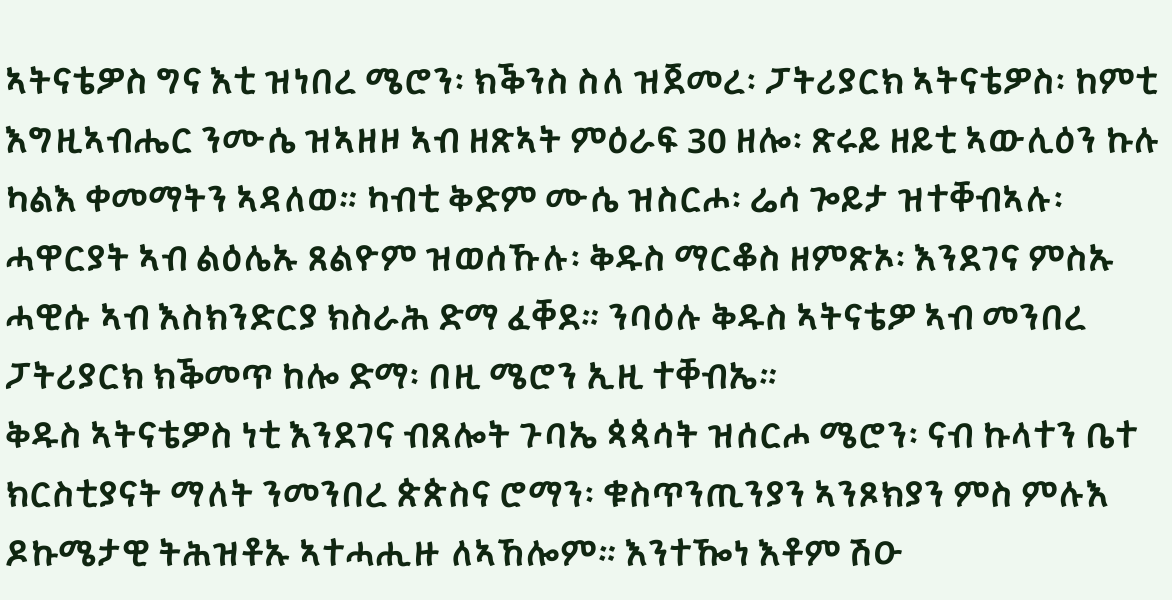ኣትናቴዎስ ግና እቲ ዝነበረ ሜሮን፡ ክቕንስ ስለ ዝጀመረ፡ ፓትሪያርክ ኣትናቴዎስ፡ ከምቲ እግዚኣብሔር ንሙሴ ዝኣዘዞ ኣብ ዘጽኣት ምዕራፍ 30 ዘሎ፡ ጽሩይ ዘይቲ ኣውሊዕን ኩሉ ካልእ ቀመማትን ኣዳለወ። ካብቲ ቅድም ሙሴ ዝስርሖ፡ ሬሳ ጐይታ ዝተቐብኣሉ፡ ሓዋርያት ኣብ ልዕሌኡ ጸልዮም ዝወሰኹሉ፡ ቅዱስ ማርቆስ ዘምጽኦ፡ እንደገና ምስኡ ሓዊሱ ኣብ እስክንድርያ ክስራሕ ድማ ፈቐደ። ንባዕሉ ቅዱስ ኣትናቴዎ ኣብ መንበረ ፓትሪያርክ ክቕመጥ ከሎ ድማ፡ በዚ ሜሮን ኢዚ ተቐብኤ።
ቅዱስ ኣትናቴዎስ ነቲ እንደገና ብጸሎት ጉባኤ ጳጳሳት ዝሰርሖ ሜሮን፡ ናብ ኩላተን ቤተ ክርስቲያናት ማለት ንመንበረ ጵጵስና ሮማን፡ ቁስጥንጢንያን ኣንጾክያን ምስ ምሉእ ዶኩሜታዊ ትሕዝቶኡ ኣተሓሒዙ ለኣኸሎም። እንተዀነ እቶም ሽዑ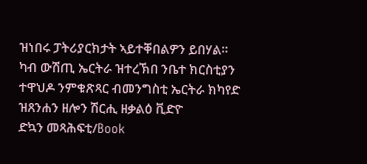ዝነበሩ ፓትሪያርክታት ኣይተቐበልዎን ይበሃል።
ካብ ውሽጢ ኤርትራ ዝተረኽበ ንቤተ ክርስቲያን ተዋህዶ ንምቁጽጻር ብመንግስቲ ኤርትራ ክካየድ ዝጸንሐን ዘሎን ሽርሒ ዘቃልዕ ቪድዮ
ድኳን መጻሕፍቲ/Book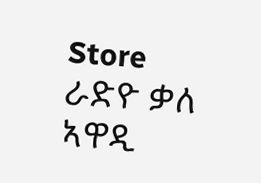Store
ራድዮ ቃለ ኣዋዲ